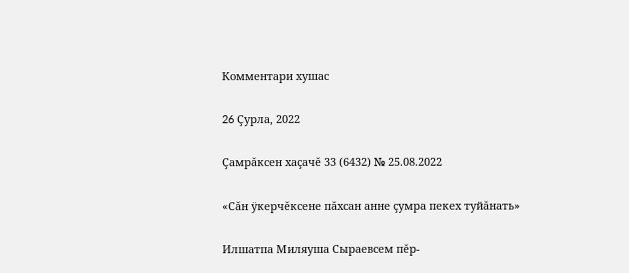Комментари хушас

26 Çурла, 2022

Çамрăксен хаçачĕ 33 (6432) № 25.08.2022

«Сăн ÿкерчĕксене пăхсан анне çумра пекех туйăнать»

Илшатпа Миляуша Сыраевсем пĕр-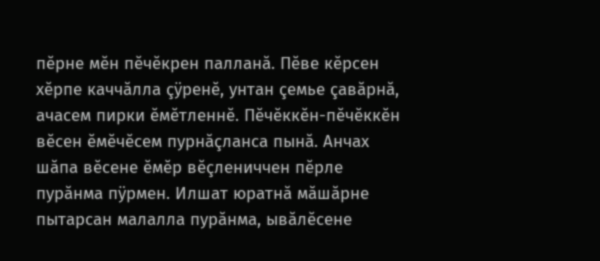пĕрне мĕн пĕчĕкрен палланă. Пĕве кĕрсен хĕрпе каччăлла çÿренĕ, унтан çемье çавăрнă, ачасем пирки ĕмĕтленнĕ. Пĕчĕккĕн-пĕчĕккĕн вĕсен ĕмĕчĕсем пурнăçланса пынă. Анчах шăпа вĕсене ĕмĕр вĕçлениччен пĕрле пурăнма пÿрмен. Илшат юратнă мăшăрне пытарсан малалла пурăнма, ывăлĕсене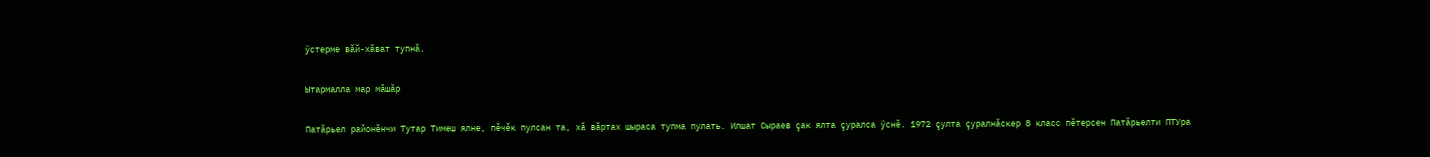ÿстерме вăй-хăват тупнă.

Ытармалла мар мăшăр

Патăрьел районĕнчи Тутар Тимеш ялне, пĕчĕк пулсан та, хă вăртах шыраса тупма пулать. Илшат Сыраев çак ялта çуралса ÿснĕ. 1972 çулта çуралнăскер 8 класс пĕтерсен Патăрьелти ПТУра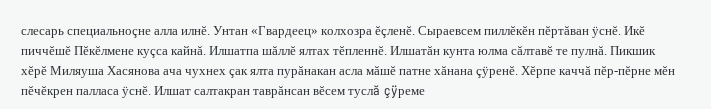слесарь специальноçне алла илнĕ. Унтан «Гвардеец» колхозра ĕçленĕ. Сыраевсем пиллĕкĕн пĕртăван ÿснĕ. Икĕ пиччĕшĕ Пĕкĕлмене куçса кайнă. Илшатпа шăллĕ ялтах тĕпленнĕ. Илшатăн кунта юлма сăлтавĕ те пулнă. Пикшик хĕрĕ Миляуша Хасянова ача чухнех çак ялта пурăнакан асла мăшĕ патне хăнана çÿренĕ. Хĕрпе каччă пĕр-пĕрне мĕн пĕчĕкрен палласа ÿснĕ. Илшат салтакран таврăнсан вĕсем туслă çÿреме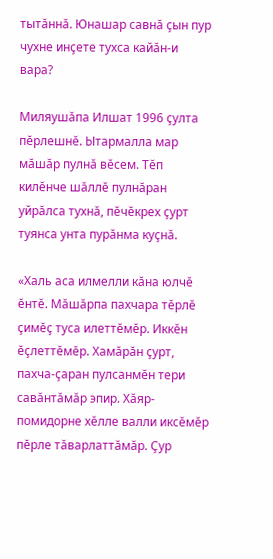тытăннă. Юнашар савнă çын пур чухне инçете тухса кайăн-и вара?

Миляушăпа Илшат 1996 çулта пĕрлешнĕ. Ытармалла мар мăшăр пулнă вĕсем. Тĕп килĕнче шăллĕ пулнăран уйрăлса тухнă, пĕчĕкрех çурт туянса унта пурăнма куçнă.

«Халь аса илмелли кăна юлчĕ ĕнтĕ. Мăшăрпа пахчара тĕрлĕ çимĕç туса илеттĕмĕр. Иккĕн ĕçлеттĕмĕр. Хамăрăн çурт, пахча-çаран пулсанмĕн тери савăнтăмăр эпир. Хăяр-помидорне хĕлле валли иксĕмĕр пĕрле тăварлаттăмăр. Çур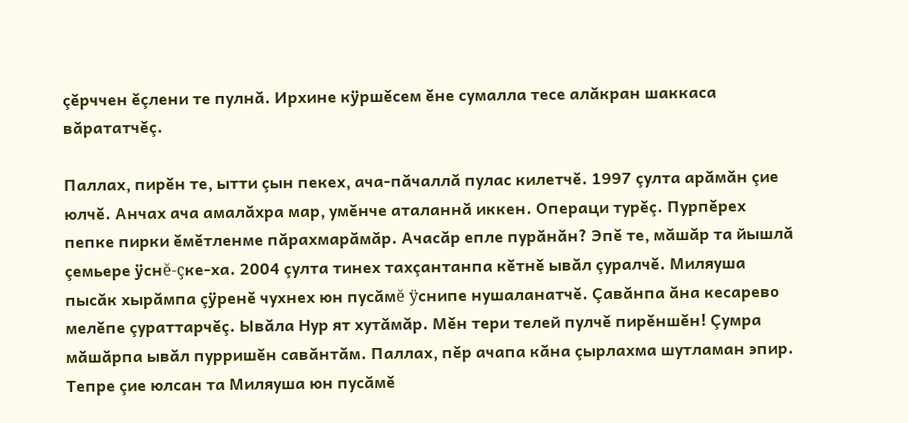çĕрччен ĕçлени те пулнă. Ирхине кÿршĕсем ĕне сумалла тесе алăкран шаккаса вăрататчĕç.

Паллах, пирĕн те, ытти çын пекех, ача-пăчаллă пулас килетчĕ. 1997 çулта арăмăн çие юлчĕ. Анчах ача амалăхра мар, умĕнче аталаннă иккен. Операци турĕç. Пурпĕрех пепке пирки ĕмĕтленме пăрахмарăмăр. Ачасăр епле пурăнăн? Эпĕ те, мăшăр та йышлă çемьере ÿснĕ-çке-ха. 2004 çулта тинех тахçантанпа кĕтнĕ ывăл çуралчĕ. Миляуша пысăк хырăмпа çÿренĕ чухнех юн пусăмĕ ÿснипе нушаланатчĕ. Çавăнпа ăна кесарево мелĕпе çураттарчĕç. Ывăла Нур ят хутăмăр. Мĕн тери телей пулчĕ пирĕншĕн! Çумра мăшăрпа ывăл пурришĕн савăнтăм. Паллах, пĕр ачапа кăна çырлахма шутламан эпир. Тепре çие юлсан та Миляуша юн пусăмĕ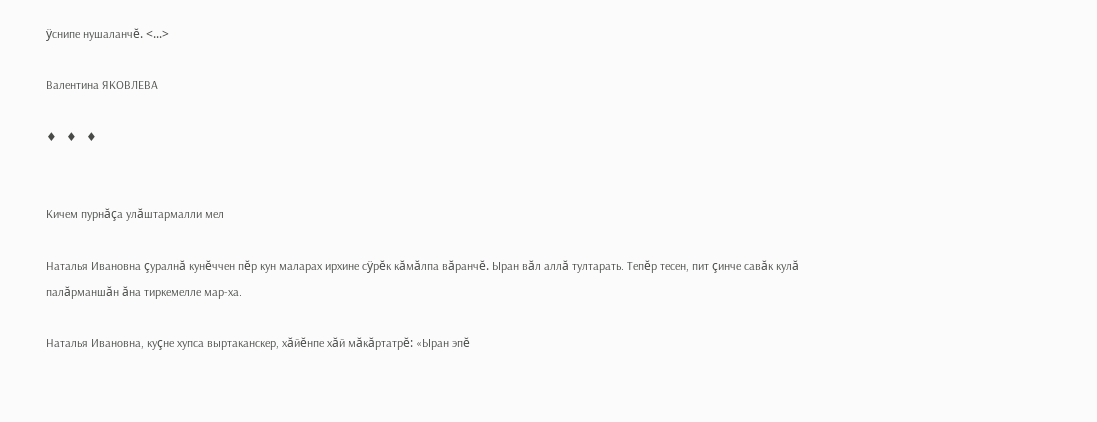ÿснипе нушаланчĕ. <...>

Валентина ЯКОВЛЕВА

♦   ♦   ♦


Кичем пурнăçа улăштармалли мел

Наталья Ивановна çуралнă кунĕччен пĕр кун маларах ирхине сÿрĕк кăмăлпа вăранчĕ. Ыран вăл аллă тултарать. Тепĕр тесен, пит çинче савăк кулă палăрманшăн ăна тиркемелле мар-ха.

Наталья Ивановна, куçне хупса выртаканскер, хăйĕнпе хăй мăкăртатрĕ: «Ыран эпĕ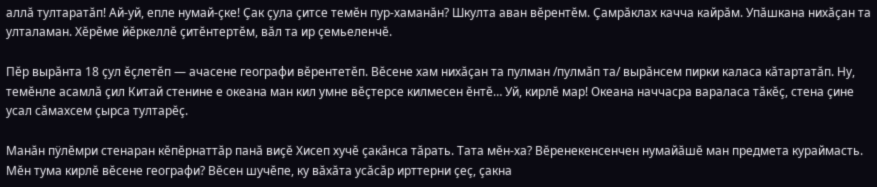аллă тултаратăп! Ай-уй, епле нумай-çке! Çак çула çитсе темĕн пур-хаманăн? Шкулта аван вĕрентĕм. Çамрăклах качча кайрăм. Упăшкана нихăçан та улталаман. Хĕрĕме йĕркеллĕ çитĕнтертĕм, вăл та ир çемьеленчĕ.

Пĕр вырăнта 18 çул ĕçлетĕп — ачасене географи вĕрентетĕп. Вĕсене хам нихăçан та пулман /пулмăп та/ вырăнсем пирки каласа кăтартатăп. Ну, темĕнле асамлă çил Китай стенине е океана ман кил умне вĕçтерсе килмесен ĕнтĕ… Уй, кирлĕ мар! Океана наччасра вараласа тăкĕç, стена çине усал сăмахсем çырса тултарĕç.

Манăн пÿлĕмри стенаран кĕпĕрнаттăр панă виçĕ Хисеп хучĕ çакăнса тăрать. Тата мĕн-ха? Вĕренекенсенчен нумайăшĕ ман предмета кураймасть. Мĕн тума кирлĕ вĕсене географи? Вĕсен шучĕпе, ку вăхăта усăсăр ирттерни çеç, çакна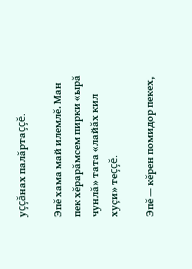уççăнах палăртаççĕ.

Эпĕ хама май илемлĕ. Ман пек хĕрарăмсем пирки «ырă чунлă» тата «лайăх кил хуçи» теççĕ.

Эпĕ — кĕрен помидор пекех,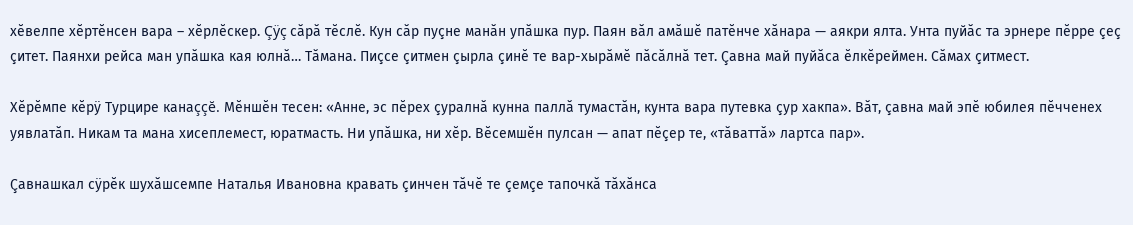хĕвелпе хĕртĕнсен вара – хĕрлĕскер. Çÿç сăрă тĕслĕ. Кун сăр пуçне манăн упăшка пур. Паян вăл амăшĕ патĕнче хăнара — аякри ялта. Унта пуйăс та эрнере пĕрре çеç çитет. Паянхи рейса ман упăшка кая юлнă… Тăмана. Пиçсе çитмен çырла çинĕ те вар-хырăмĕ пăсăлнă тет. Çавна май пуйăса ĕлкĕреймен. Сăмах çитмест.

Хĕрĕмпе кĕрÿ Турцире канаççĕ. Мĕншĕн тесен: «Анне, эс пĕрех çуралнă кунна паллă тумастăн, кунта вара путевка çур хакпа». Вăт, çавна май эпĕ юбилея пĕчченех уявлатăп. Никам та мана хисеплемест, юратмасть. Ни упăшка, ни хĕр. Вĕсемшĕн пулсан — апат пĕçер те, «тăваттă» лартса пар».

Çавнашкал сÿрĕк шухăшсемпе Наталья Ивановна кравать çинчен тăчĕ те çемçе тапочкă тăхăнса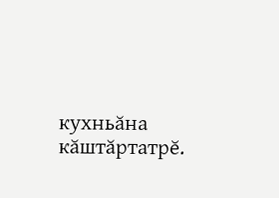кухньăна кăштăртатрĕ.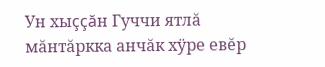Ун хыççăн Гуччи ятлă мăнтăркка анчăк хÿре евĕр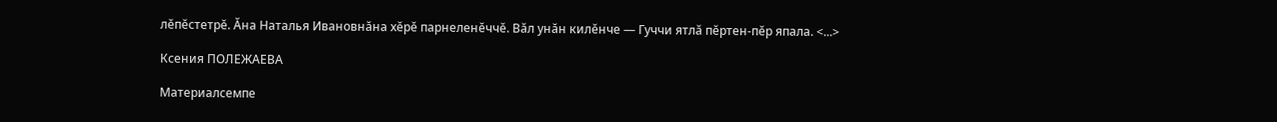лĕпĕстетрĕ. Ăна Наталья Ивановнăна хĕрĕ парнеленĕччĕ. Вăл унăн килĕнче — Гуччи ятлă пĕртен-пĕр япала. <...>

Ксения ПОЛЕЖАЕВА

Материалсемпе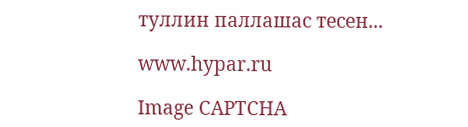туллин паллашас тесен...

www.hypar.ru

Image CAPTCHA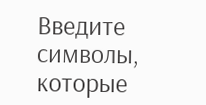Введите символы, которые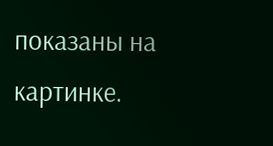показаны на картинке.